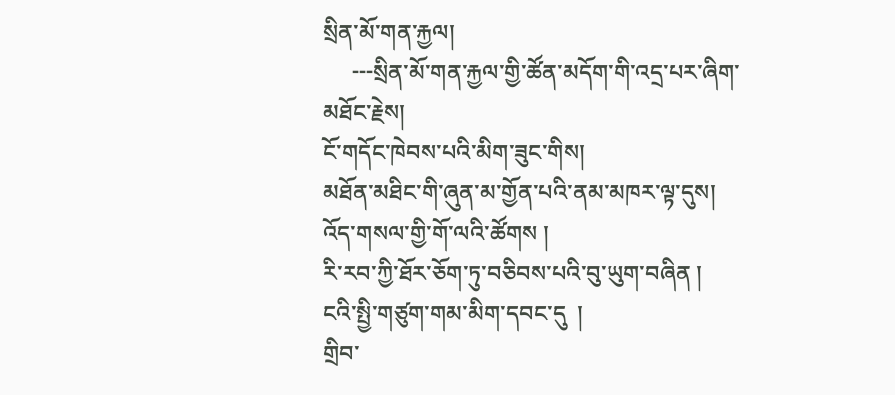སྲིན་མོ་གན་རྐྱལ།
     ---སྲིན་མོ་གན་རྐྱལ་གྱི་ཚོན་མདོག་གི་འདྲ་པར་ཞིག་མཐོང་རྗེས།
ངོ་གདོང་ཁེབས་པའི་མིག་ཟུང་གིས།
མཐོན་མཐིང་གི་ཞུན་མ་གྱོན་པའི་ནམ་མཁར་ལྟ་དུས།
འོད་གསལ་གྱི་གོ་ལའི་ཚོགས །
རི་རབ་ཀྱི་ཐོར་ཅོག་ཏུ་བཅིབས་པའི་བུ་ཡུག་བཞིན །
ངའི་སྤྱི་གཙུག་གམ་མིག་དབང་དུ  །
གྲིབ་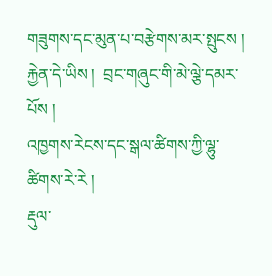གཟུགས་དང་མུན་པ་བརྩེགས་མར་སྤུངས །
རྐྱེན་དེ་ཡིས །  བྲང་གཞུང་གི་མེ་ལྕེ་དམར་པོས །
འཁྱགས་རེངས་དང་སྒལ་ཚིགས་ཀྱི་ལྷུ་ཚིགས་རེ་རེ །
རྡུལ་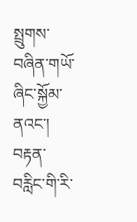སྤྲུགས་བཞིན་གཡོ་ཞིང་སྐྱོམ་ནའང་།
བརྟན་བརླིང་གི་རི་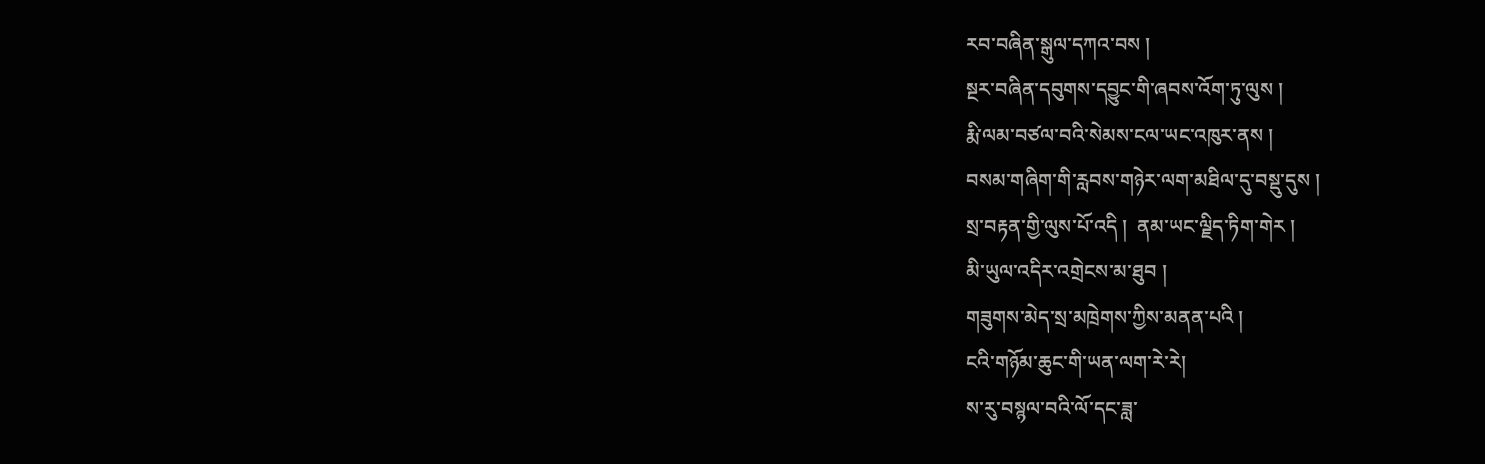རབ་བཞིན་སྒུལ་དཀའ་བས །
སྔར་བཞིན་དབུགས་དབྱུང་གི་ཞབས་འོག་ཏུ་ལུས །
རྨི་ལམ་བཙལ་བའི་སེམས་ངལ་ཡང་འཁུར་ནས །
བསམ་གཞིག་གི་རླབས་གཉེར་ལག་མཐིལ་དུ་བསྡུ་དུས །
སྲ་བརྟན་གྱི་ལུས་པོ་འདི །  ནམ་ཡང་ལྗིད་ཏིག་གེར །
མི་ཡུལ་འདིར་འགྲེངས་མ་ཐུབ །
གཟུགས་མེད་སྲ་མཁྲེགས་ཀྱིས་མནན་པའི །
ངའི་གཉོམ་ཆུང་གི་ཡན་ལག་རེ་རེ།
ས་རུ་བསྙལ་བའི་ལོ་དང་ཟླ་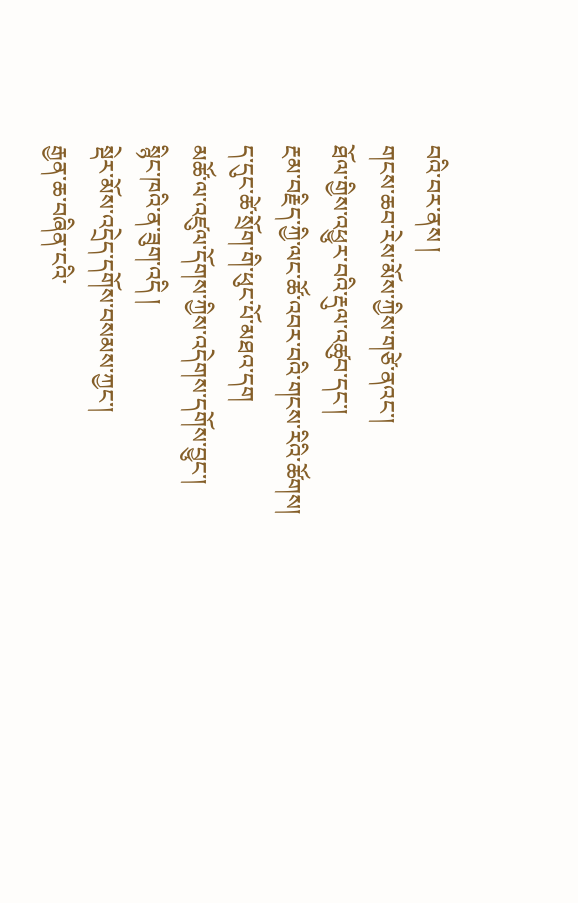བའི་བར་ནས །
གངས་ཆབ་རེས་མོས་ཀྱིས་གཙེ་ནའང་།
ཐོལ་གྱིས་འཕྱུར་བའི་རྡུལ་འཚུབ་དང་།
རྔམ་བརྗིད་ཀྱི་ལང་ཚོ་འབར་བའི་གངས་རིའི་ཚོགས།
ད་དུང་ཚེ་སྲོག་གི་ཕུང་པོ་མཐའ་དག
མཚོ་ལ་འཛུལ་དོགས་ཀྱིས་འདེགས་དགོས་བྱུང་།
སྙིང་ཁའི་ན་ཟུག་འདི །
སྡེར་མོས་འདྲེད་དགོས་བསམས་ཀྱང་།
རྒྱན་ཆ་བཞིན་ངའི་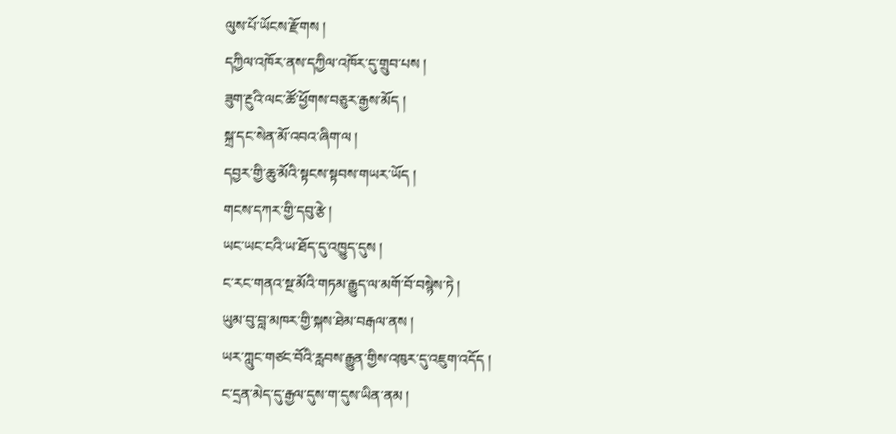ལུས་པོ་ཡོངས་རྫོགས །
དཀྱིལ་འཁོར་ནས་དཀྱིལ་འཁོར་དུ་གྲུབ་པས །
ཟུག་རྔུའི་ལང་ཚོ་ཕྱོགས་བཅུར་རྒྱས་མོད །
སྐྲ་དང་སེན་མོ་འབའ་ཞིག་ལ །
དབྱར་གྱི་ཆུ་མོའི་སྟངས་སྟབས་གཡར་ཡོད །
གངས་དཀར་གྱི་དབུ་རྩེ །
ཡང་ཡང་ངའི་ཡ་ཐོད་དུ་འཁྱུད་དུས །
ང་རང་གནའ་སྔ་མོའི་གཏམ་རྒྱུད་ལ་མགོ་བོ་བསྙེས་ཏེ །
ཡུམ་བུ་བླ་མཁར་གྱི་སྐས་ཐེམ་བརྒལ་ནས །
ཡར་ཀླུང་གཙང་བོའི་རླབས་རྒྱུན་གྱིས་འཁུར་དུ་འཇུག་འདོད །
ང་དྲན་མེད་དུ་རྒྱལ་དུས་ག་དུས་ཡིན་ནམ །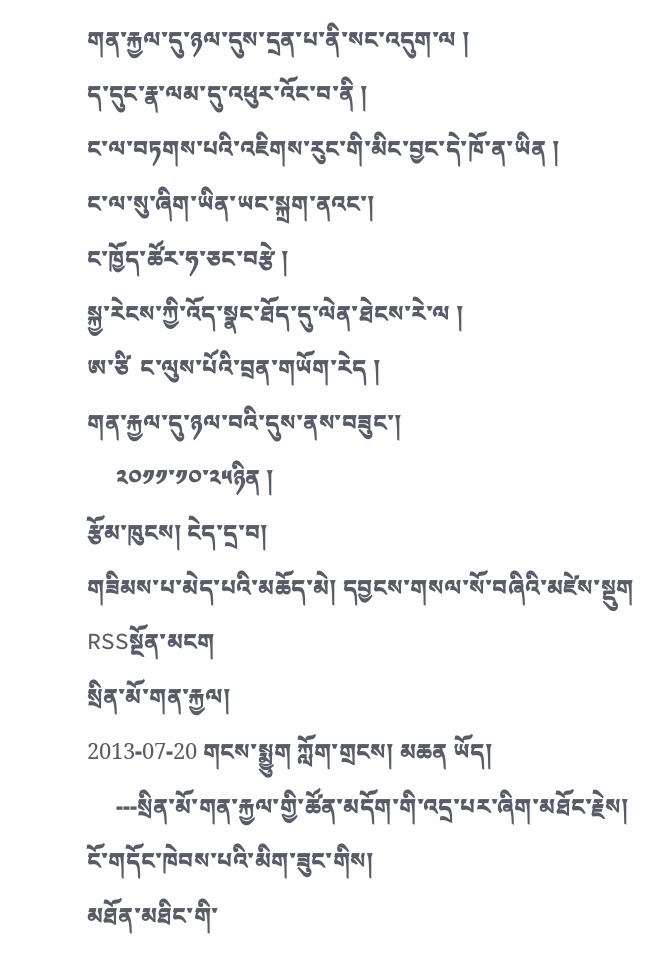གན་རྐྱལ་དུ་ཉལ་དུས་དྲན་པ་ནི་སང་འདུག་ལ །
ད་དུང་རྣ་ལམ་དུ་འཕུར་འོང་བ་ནི །
ང་ལ་བཏགས་པའི་འཇིགས་རུང་གི་མིང་བྱང་དེ་ཁོ་ན་ཡིན །
ང་ལ་སུ་ཞིག་ཡིན་ཡང་སྐྲག་ནའང་།
ང་ཁྱོད་ཚོར་ཧ་ཅང་བརྩེ །
སྐྱ་རེངས་ཀྱི་འོད་སྣང་ཐོད་དུ་ལེན་ཐེངས་རེ་ལ །
ཨ་ཙི  ང་ལུས་པོའི་བྲན་གཡོག་རེད །
གན་རྐྱལ་དུ་ཉལ་བའི་དུས་ནས་བཟུང་།
     ༢༠༡༡་༡༠་༢༥ཉིན །
རྩོམ་ཁུངས། ངེད་དྲ་བ།
གཟིམས་པ་མེད་པའི་མཆོད་མེ། དབྱངས་གསལ་སོ་བཞིའི་མཛེས་སྡུག  RSSསྔོན་མངག
སྲིན་མོ་གན་རྐྱལ།
2013-07-20 གངས་སྨྱུག ཀློག་གྲངས། མཆན ཡོད།
     ---སྲིན་མོ་གན་རྐྱལ་གྱི་ཚོན་མདོག་གི་འདྲ་པར་ཞིག་མཐོང་རྗེས།
ངོ་གདོང་ཁེབས་པའི་མིག་ཟུང་གིས།
མཐོན་མཐིང་གི་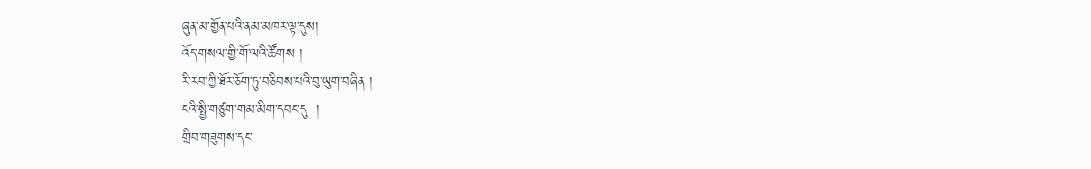ཞུན་མ་གྱོན་པའི་ནམ་མཁར་ལྟ་དུས།
འོད་གསལ་གྱི་གོ་ལའི་ཚོགས །
རི་རབ་ཀྱི་ཐོར་ཅོག་ཏུ་བཅིབས་པའི་བུ་ཡུག་བཞིན །
ངའི་སྤྱི་གཙུག་གམ་མིག་དབང་དུ  །
གྲིབ་གཟུགས་དང་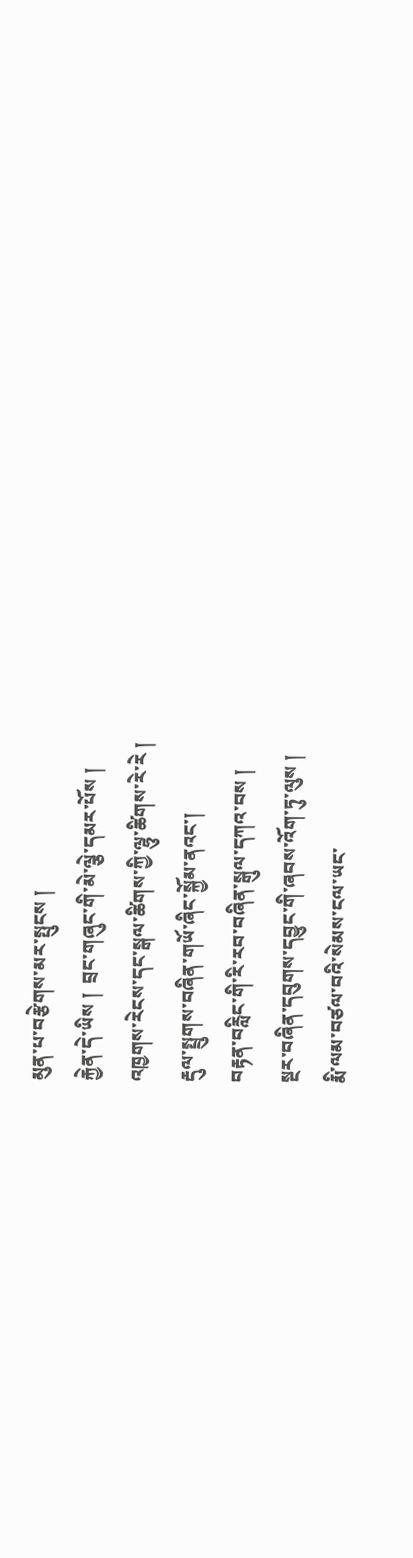མུན་པ་བརྩེགས་མར་སྤུངས །
རྐྱེན་དེ་ཡིས །  བྲང་གཞུང་གི་མེ་ལྕེ་དམར་པོས །
འཁྱགས་རེངས་དང་སྒལ་ཚིགས་ཀྱི་ལྷུ་ཚིགས་རེ་རེ །
རྡུལ་སྤྲུགས་བཞིན་གཡོ་ཞིང་སྐྱོམ་ནའང་།
བརྟན་བརླིང་གི་རི་རབ་བཞིན་སྒུལ་དཀའ་བས །
སྔར་བཞིན་དབུགས་དབྱུང་གི་ཞབས་འོག་ཏུ་ལུས །
རྨི་ལམ་བཙལ་བའི་སེམས་ངལ་ཡང་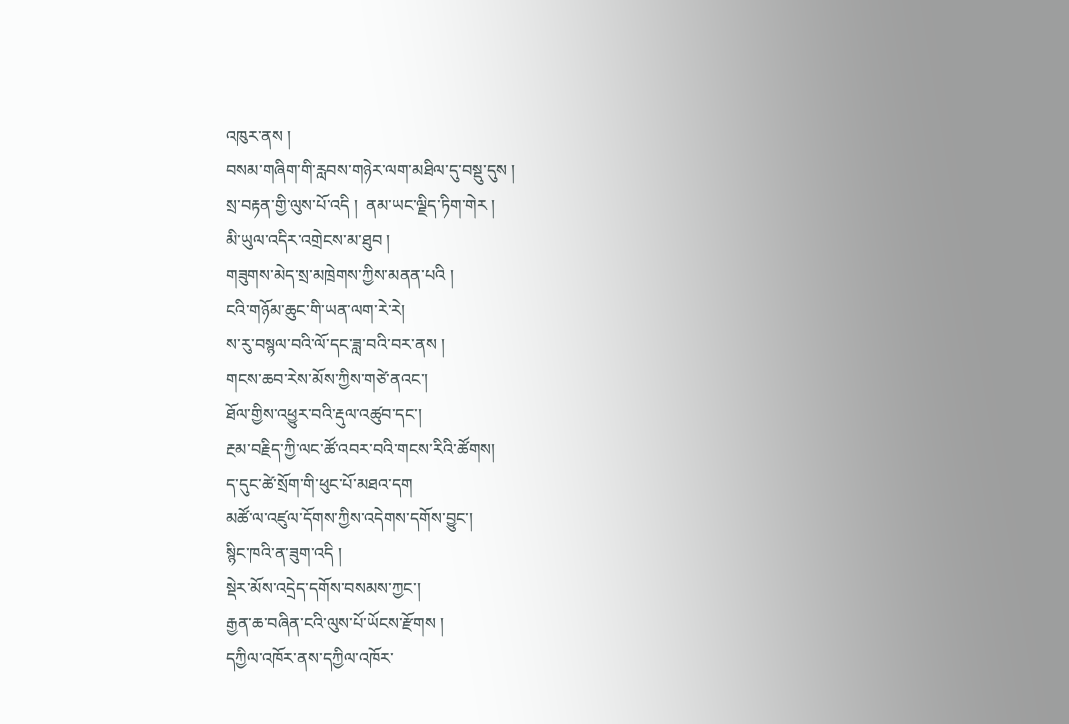འཁུར་ནས །
བསམ་གཞིག་གི་རླབས་གཉེར་ལག་མཐིལ་དུ་བསྡུ་དུས །
སྲ་བརྟན་གྱི་ལུས་པོ་འདི །  ནམ་ཡང་ལྗིད་ཏིག་གེར །
མི་ཡུལ་འདིར་འགྲེངས་མ་ཐུབ །
གཟུགས་མེད་སྲ་མཁྲེགས་ཀྱིས་མནན་པའི །
ངའི་གཉོམ་ཆུང་གི་ཡན་ལག་རེ་རེ།
ས་རུ་བསྙལ་བའི་ལོ་དང་ཟླ་བའི་བར་ནས །
གངས་ཆབ་རེས་མོས་ཀྱིས་གཙེ་ནའང་།
ཐོལ་གྱིས་འཕྱུར་བའི་རྡུལ་འཚུབ་དང་།
རྔམ་བརྗིད་ཀྱི་ལང་ཚོ་འབར་བའི་གངས་རིའི་ཚོགས།
ད་དུང་ཚེ་སྲོག་གི་ཕུང་པོ་མཐའ་དག
མཚོ་ལ་འཛུལ་དོགས་ཀྱིས་འདེགས་དགོས་བྱུང་།
སྙིང་ཁའི་ན་ཟུག་འདི །
སྡེར་མོས་འདྲེད་དགོས་བསམས་ཀྱང་།
རྒྱན་ཆ་བཞིན་ངའི་ལུས་པོ་ཡོངས་རྫོགས །
དཀྱིལ་འཁོར་ནས་དཀྱིལ་འཁོར་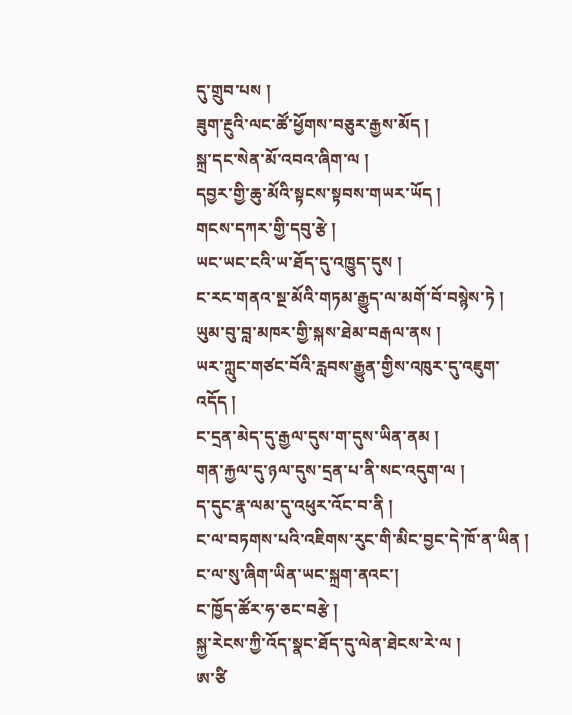དུ་གྲུབ་པས །
ཟུག་རྔུའི་ལང་ཚོ་ཕྱོགས་བཅུར་རྒྱས་མོད །
སྐྲ་དང་སེན་མོ་འབའ་ཞིག་ལ །
དབྱར་གྱི་ཆུ་མོའི་སྟངས་སྟབས་གཡར་ཡོད །
གངས་དཀར་གྱི་དབུ་རྩེ །
ཡང་ཡང་ངའི་ཡ་ཐོད་དུ་འཁྱུད་དུས །
ང་རང་གནའ་སྔ་མོའི་གཏམ་རྒྱུད་ལ་མགོ་བོ་བསྙེས་ཏེ །
ཡུམ་བུ་བླ་མཁར་གྱི་སྐས་ཐེམ་བརྒལ་ནས །
ཡར་ཀླུང་གཙང་བོའི་རླབས་རྒྱུན་གྱིས་འཁུར་དུ་འཇུག་འདོད །
ང་དྲན་མེད་དུ་རྒྱལ་དུས་ག་དུས་ཡིན་ནམ །
གན་རྐྱལ་དུ་ཉལ་དུས་དྲན་པ་ནི་སང་འདུག་ལ །
ད་དུང་རྣ་ལམ་དུ་འཕུར་འོང་བ་ནི །
ང་ལ་བཏགས་པའི་འཇིགས་རུང་གི་མིང་བྱང་དེ་ཁོ་ན་ཡིན །
ང་ལ་སུ་ཞིག་ཡིན་ཡང་སྐྲག་ནའང་།
ང་ཁྱོད་ཚོར་ཧ་ཅང་བརྩེ །
སྐྱ་རེངས་ཀྱི་འོད་སྣང་ཐོད་དུ་ལེན་ཐེངས་རེ་ལ །
ཨ་ཙི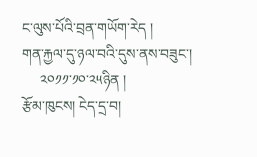ང་ལུས་པོའི་བྲན་གཡོག་རེད །
གན་རྐྱལ་དུ་ཉལ་བའི་དུས་ནས་བཟུང་།
     ༢༠༡༡་༡༠་༢༥ཉིན །
རྩོམ་ཁུངས། ངེད་དྲ་བ།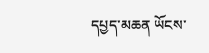དཔྱད་མཆན ཡོངས་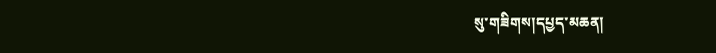སུ་གཟིགས།དཔྱད་མཆན།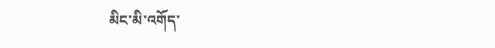མིང་མི་འགོད་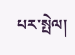པར་སྤེལ།